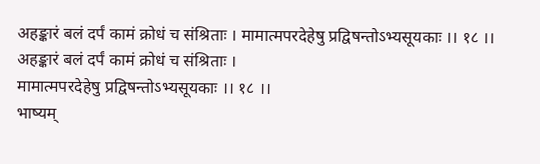अहङ्कारं बलं दर्पं कामं क्रोधं च संश्रिताः । मामात्मपरदेहेषु प्रद्विषन्तोऽभ्यसूयकाः ।। १८ ।।
अहङ्कारं बलं दर्पं कामं क्रोधं च संश्रिताः ।
मामात्मपरदेहेषु प्रद्विषन्तोऽभ्यसूयकाः ।। १८ ।।
भाष्यम्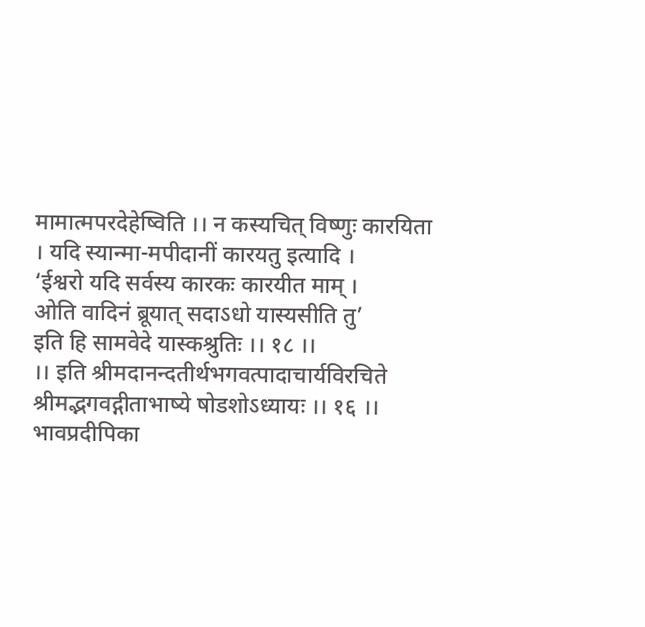मामात्मपरदेहेष्विति ।। न कस्यचित् विष्णुः कारयिता । यदि स्यान्मा-मपीदानीं कारयतु इत्यादि ।
‘ईश्वरो यदि सर्वस्य कारकः कारयीत माम् ।
ओति वादिनं ब्रूयात् सदाऽधो यास्यसीति तु’
इति हि सामवेदे यास्कश्रुतिः ।। १८ ।।
।। इति श्रीमदानन्दतीर्थभगवत्पादाचार्यविरचिते श्रीमद्भगवद्गीताभाष्ये षोडशोऽध्यायः ।। १६ ।।
भावप्रदीपिका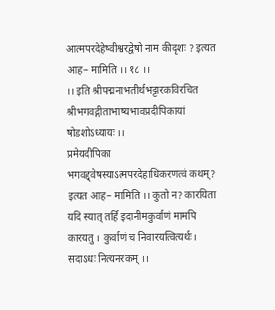आत्मपरदेहेष्वीश्वरद्वेषो नाम कीदृशः ? इत्यत आह– मामिति ।। १८ ।।
।। इति श्रीपद्मनाभतीर्थभट्टारकविरचित श्रीभगवद्गीताभाष्यभावप्रदीपिकायां षोडशोऽध्यायः ।।
प्रमेयदीपिका
भगवद्द्वेषस्याऽत्मपरदेहाधिकरणत्वं कथम्? इत्यत आह– मामिति ।। कुतो न? कारयिता यदि स्यात् तर्हि इदानीमकुर्वाणं मामपि कारयतु । कुर्वाणं च निवारयत्वित्यर्थः। सदाऽधः नित्यनरकम् ।।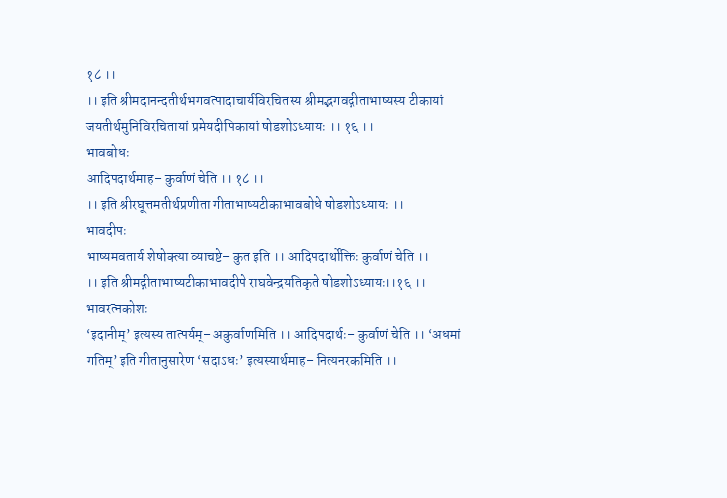१८ ।।
।। इति श्रीमदानन्दतीर्थभगवत्पादाचार्यविरचितस्य श्रीमद्भगवद्गीताभाष्यस्य टीकायां जयतीर्थमुनिविरचितायां प्रमेयदीपिकायां षोडशोऽध्यायः ।। १६ ।।
भावबोधः
आदिपदार्थमाह– कुर्वाणं चेति ।। १८ ।।
।। इति श्रीरघूत्तमतीर्थप्रणीता गीताभाष्यटीकाभावबोधे षोडशोऽध्यायः ।।
भावदीपः
भाष्यमवतार्य शेषोक्त्या व्याचष्टे– कुत इति ।। आदिपदार्थोक्तिः कुर्वाणं चेति ।।
।। इति श्रीमद्गीताभाष्यटीकाभावदीपे राघवेन्द्रयतिकृते षोडशोऽध्यायः।।१६ ।।
भावरत्नकोशः
‘इदानीम्’ इत्यस्य तात्पर्यम्– अकुर्वाणमिति ।। आदिपदार्थः– कुर्वाणं चेति ।। ‘अधमां गतिम्’ इति गीतानुसारेण ‘सदाऽधः’ इत्यस्यार्थमाह– नित्यनरकमिति ।।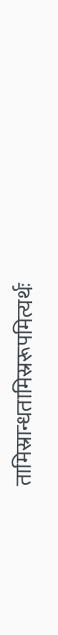तामिस्रान्धतामिस्ररूपमित्यर्थः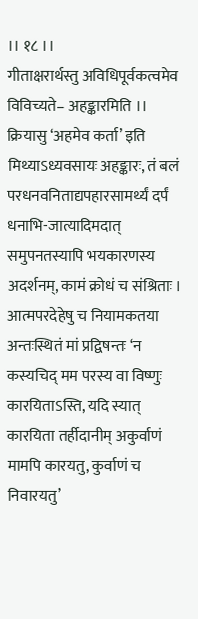।। १८ ।।
गीताक्षरार्थस्तु अविधिपूर्वकत्वमेव विविच्यते– अहङ्कारमिति ।। क्रियासु ‘अहमेव कर्ता’ इति मिथ्याऽध्यवसायः अहङ्कारः, तं बलं परधनवनिताद्यपहारसामर्थ्यं दर्पं धनाभि-जात्यादिमदात् समुपनतस्यापि भयकारणस्य अदर्शनम्, कामं क्रोधं च संश्रिताः । आत्मपरदेहेषु च नियामकतया अन्तःस्थितं मां प्रद्विषन्तः ‘न कस्यचिद् मम परस्य वा विष्णुः कारयिताऽस्ति, यदि स्यात् कारयिता तर्हीदानीम् अकुर्वाणं मामपि कारयतु, कुर्वाणं च निवारयतु’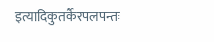इत्यादिकुतर्कैरपलपन्तः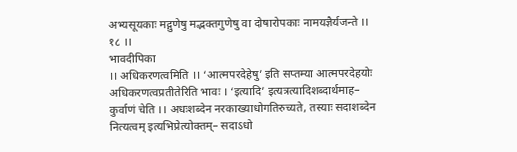अभ्यसूयकाः मद्गुणेषु मद्भक्तगुणेषु वा दोषारोपकाः नामयज्ञैर्यजन्ते ।। १८ ।।
भावदीपिका
।। अधिकरणत्वमिति ।। ‘आत्मपरदेहेषु’ इति सप्तम्या आत्मपरदेहयोः अधिकरणत्वप्रतीतेरिति भावः । ‘इत्यादि’ इत्यत्रत्यादिशब्दार्थमाह– कुर्वाणं चेति ।। अधःशब्देन नरकाख्याधोगतिरुच्यते, तस्याः सदाशब्देन नित्यत्वम् इत्यभिप्रेत्योक्तम्– सदाऽधो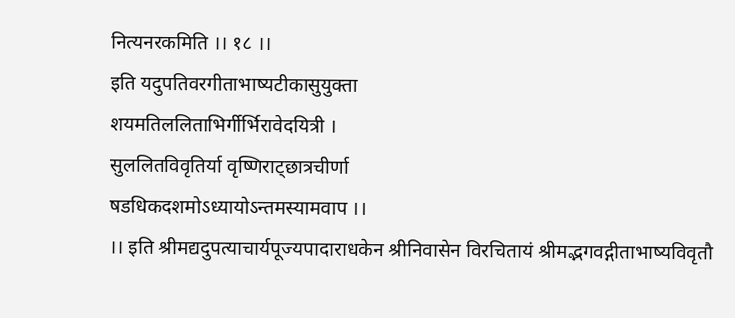नित्यनरकमिति ।। १८ ।।
इति यदुपतिवरगीताभाष्यटीकासुयुक्ता
शयमतिललिताभिर्गीर्भिरावेदयित्री ।
सुललितविवृतिर्या वृष्णिराट्छात्रचीर्णा
षडधिकदशमोऽध्यायोऽन्तमस्यामवाप ।।
।। इति श्रीमद्यदुपत्याचार्यपूज्यपादाराधकेन श्रीनिवासेन विरचितायं श्रीमद्भगवद्गीताभाष्यविवृतौ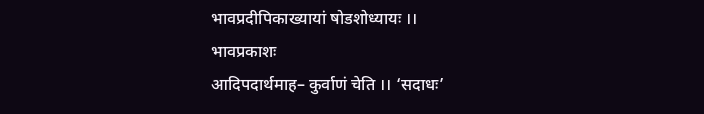भावप्रदीपिकाख्यायां षोडशोध्यायः ।।
भावप्रकाशः
आदिपदार्थमाह– कुर्वाणं चेति ।। ‘सदाधः’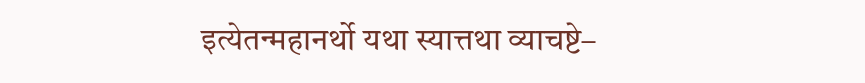इत्येतन्महानर्थो यथा स्यात्तथा व्याचष्टे–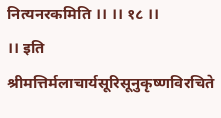नित्यनरकमिति ।। ।। १८ ।।
।। इति श्रीमत्तिर्मलाचार्यसूरिसूनुकृष्णविरचिते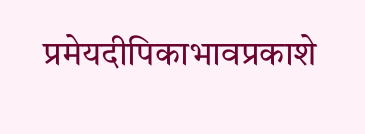प्रमेयदीपिकाभावप्रकाशे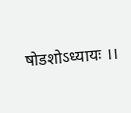षोडशोऽध्यायः ।।